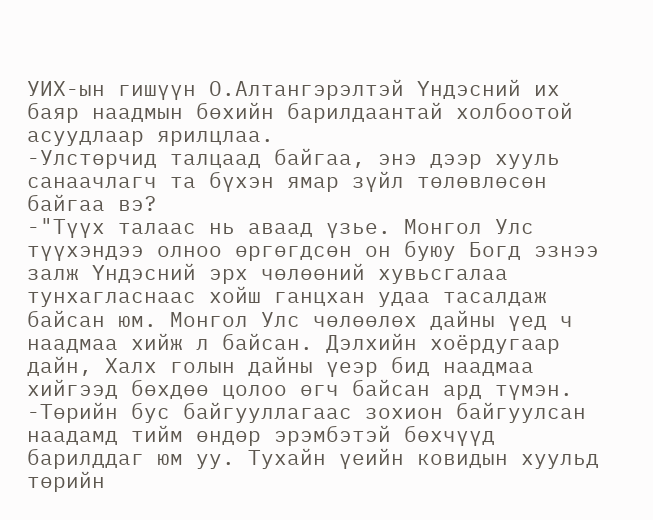УИХ-ын гишүүн О.Алтангэрэлтэй Үндэсний их баяр наадмын бөхийн барилдаантай холбоотой асуудлаар ярилцлаа.
-Улстөрчид талцаад байгаа, энэ дээр хууль санаачлагч та бүхэн ямар зүйл төлөвлөсөн байгаа вэ?
-"Түүх талаас нь аваад үзье. Монгол Улс түүхэндээ олноо өргөгдсөн он буюу Богд эзнээ залж Үндэсний эрх чөлөөний хувьсгалаа тунхагласнаас хойш ганцхан удаа тасалдаж байсан юм. Монгол Улс чөлөөлөх дайны үед ч наадмаа хийж л байсан. Дэлхийн хоёрдугаар дайн, Халх голын дайны үеэр бид наадмаа хийгээд бөхдөө цолоо өгч байсан ард түмэн.
-Төрийн бус байгууллагаас зохион байгуулсан наадамд тийм өндөр эрэмбэтэй бөхчүүд барилддаг юм уу. Тухайн үеийн ковидын хуульд төрийн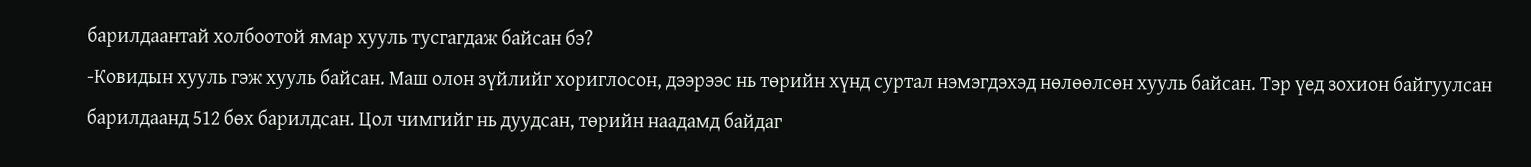барилдаантай холбоотой ямар хууль тусгагдаж байсан бэ?
-Ковидын хууль гэж хууль байсан. Маш олон зүйлийг хориглосон, дээрээс нь төрийн хүнд суртал нэмэгдэхэд нөлөөлсөн хууль байсан. Тэр үед зохион байгуулсан барилдаанд 512 бөх барилдсан. Цол чимгийг нь дуудсан, төрийн наадамд байдаг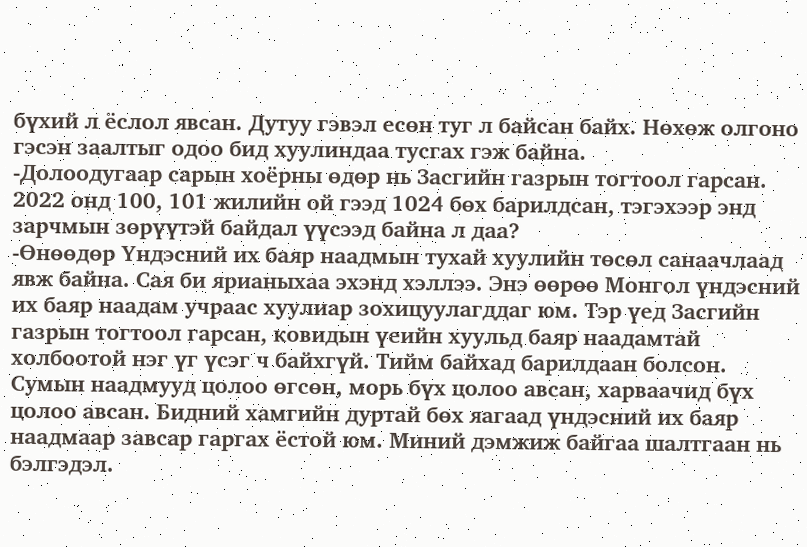бүхий л ёслол явсан. Дутуу гэвэл есөн туг л байсан байх. Нөхөж олгоно гэсэн заалтыг одоо бид хуулиндаа тусгах гэж байна.
-Долоодугаар сарын хоёрны өдөр нь Засгийн газрын тогтоол гарсан. 2022 онд 100, 101 жилийн ой гээд 1024 бөх барилдсан, тэгэхээр энд зарчмын зөрүүтэй байдал үүсээд байна л даа?
-Өнөөдөр Үндэсний их баяр наадмын тухай хуулийн төсөл санаачлаад явж байна. Сая би ярианыхаа эхэнд хэллээ. Энэ өөрөө Монгол үндэсний их баяр наадам учраас хуулиар зохицуулагддаг юм. Тэр үед Засгийн газрын тогтоол гарсан, ковидын үеийн хуульд баяр наадамтай холбоотой нэг үг үсэг ч байхгүй. Тийм байхад барилдаан болсон. Сумын наадмууд цолоо өгсөн, морь бүх цолоо авсан, харваачид бүх цолоо авсан. Бидний хамгийн дуртай бөх яагаад үндэсний их баяр наадмаар завсар гаргах ёстой юм. Миний дэмжиж байгаа шалтгаан нь бэлгэдэл.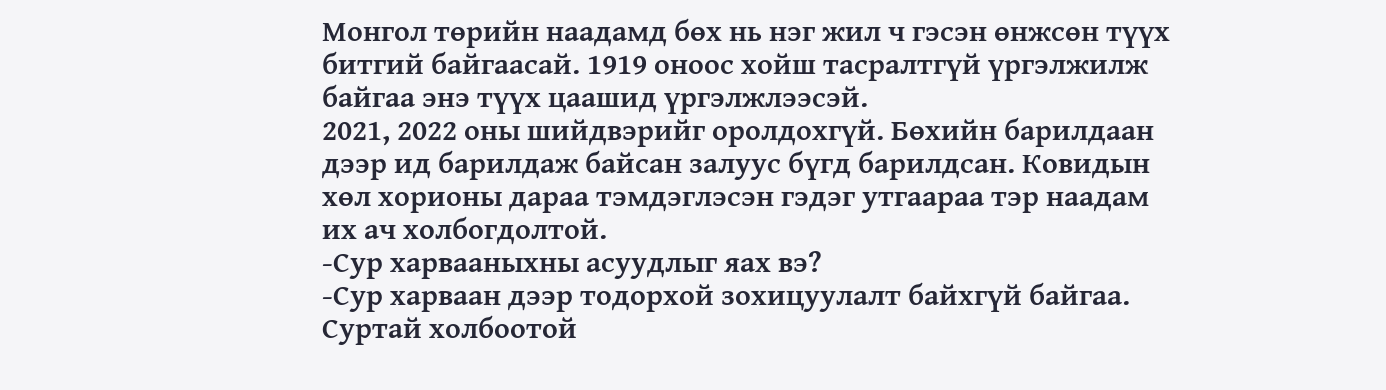Монгол төрийн наадамд бөх нь нэг жил ч гэсэн өнжсөн түүх битгий байгаасай. 1919 оноос хойш тасралтгүй үргэлжилж байгаа энэ түүх цаашид үргэлжлээсэй.
2021, 2022 оны шийдвэрийг оролдохгүй. Бөхийн барилдаан дээр ид барилдаж байсан залуус бүгд барилдсан. Ковидын хөл хорионы дараа тэмдэглэсэн гэдэг утгаараа тэр наадам их ач холбогдолтой.
-Сур харвааныхны асуудлыг яах вэ?
-Сур харваан дээр тодорхой зохицуулалт байхгүй байгаа. Суртай холбоотой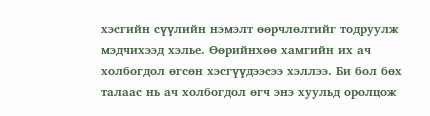хэсгийн сүүлийн нэмэлт өөрчлөлтийг тодруулж мэдчихээд хэлье. Өөрийнхөө хамгийн их ач холбогдол өгсөн хэсгүүдээсээ хэллээ. Би бол бөх талаас нь ач холбогдол өгч энэ хуульд оролцож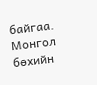байгаа. Монгол бөхийн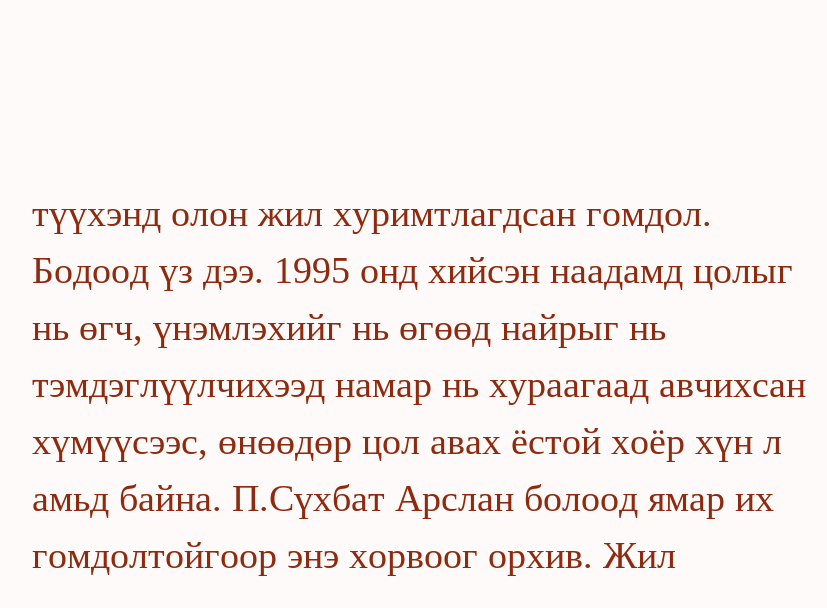түүхэнд олон жил хуримтлагдсан гомдол. Бодоод үз дээ. 1995 онд хийсэн наадамд цолыг нь өгч, үнэмлэхийг нь өгөөд найрыг нь тэмдэглүүлчихээд намар нь хураагаад авчихсан хүмүүсээс, өнөөдөр цол авах ёстой хоёр хүн л амьд байна. П.Сүхбат Арслан болоод ямар их гомдолтойгоор энэ хорвоог орхив. Жил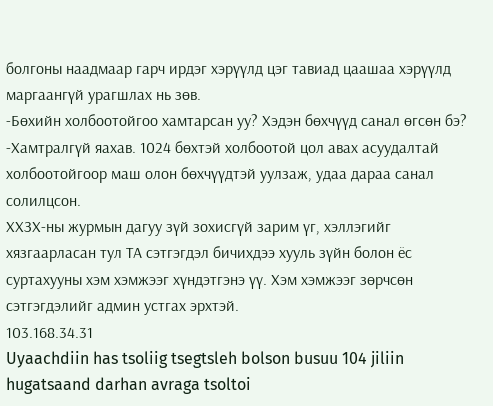болгоны наадмаар гарч ирдэг хэрүүлд цэг тавиад цаашаа хэрүүлд маргаангүй урагшлах нь зөв.
-Бөхийн холбоотойгоо хамтарсан уу? Хэдэн бөхчүүд санал өгсөн бэ?
-Хамтралгүй яахав. 1024 бөхтэй холбоотой цол авах асуудалтай холбоотойгоор маш олон бөхчүүдтэй уулзаж, удаа дараа санал солилцсон.
ХХЗХ-ны журмын дагуу зүй зохисгүй зарим үг, хэллэгийг хязгаарласан тул ТА сэтгэгдэл бичихдээ хууль зүйн болон ёс суртахууны хэм хэмжээг хүндэтгэнэ үү. Хэм хэмжээг зөрчсөн сэтгэгдэлийг админ устгах эрхтэй.
103.168.34.31
Uyaachdiin has tsoliig tsegtsleh bolson busuu 104 jiliin hugatsaand darhan avraga tsoltoi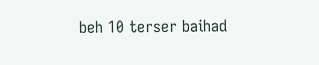beh 10 terser baihad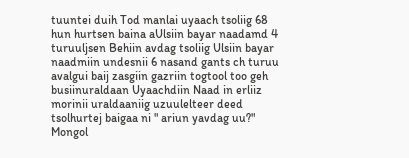tuuntei duih Tod manlai uyaach tsoliig 68 hun hurtsen baina aUlsiin bayar naadamd 4 turuuljsen Behiin avdag tsoliig Ulsiin bayar naadmiin undesnii 6 nasand gants ch turuu avalgui baij zasgiin gazriin togtool too geh busiinuraldaan Uyaachdiin Naad in erliiz morinii uraldaaniig uzuulelteer deed tsolhurtej baigaa ni " ariun yavdag uu?" Mongol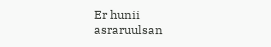Er hunii asraruulsan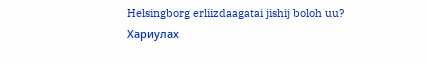Helsingborg erliizdaagatai jishij boloh uu?
Хариулах